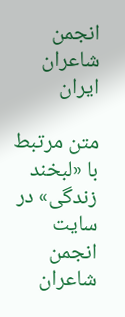انجمن شاعران ایران

متن مرتبط با «لبخند زندگی» در سایت انجمن شاعران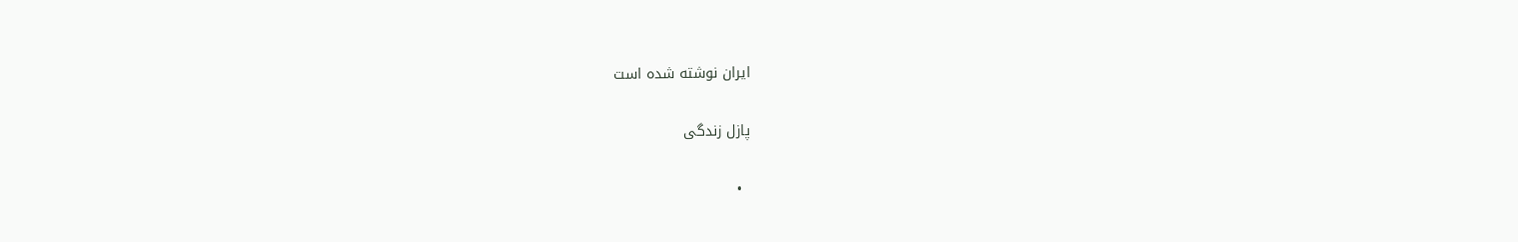ایران نوشته شده است

پازل زندگی

  •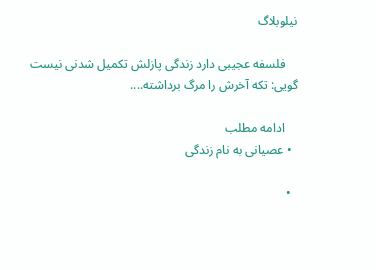نیلوبلاگ

    فلسفه عجیبی دارد زندگی پازلش تکمیل شدنی نیست گویی: تکه آخرش را مرگ برداشته....

    ادامه مطلب
  • عصیانی به نام زندگی

  •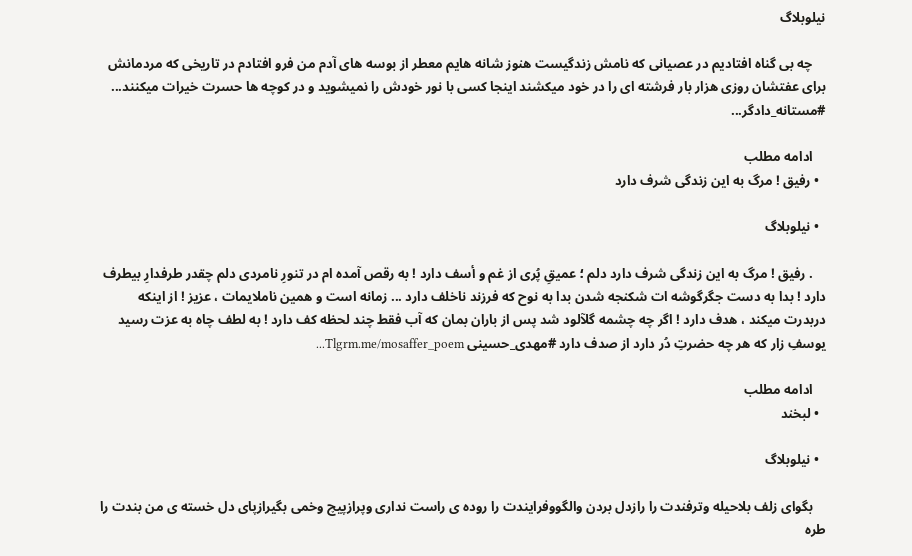نیلوبلاگ

    چه بی گناه افتادیم در عصیانی که نامش زندگیست هنوز شانه هایم معطر از بوسه های آدم من فرو افتادم در تاریخی که مردمانش برای عفتشان روزی هزار بار فرشته ای را در خود میکشند اینجا کسی با نور خودش را نمیشوید و در کوچه ها حسرت خیرات میکنند... #مستانه_دادگر...

    ادامه مطلب
  • رفیق ! مرگ به این زندگی شرف دارد

  • نیلوبلاگ

    . رفیق ! مرگ به این زندگی شرف دارد دلم ؛ عمیقِ پُری از غم و أسف دارد ! به رقص آمده ام در تنورِ نامردی دلم چقدر طرفدارِ بیطرف دارد ! بدا به دست جگرگوشه ات شکنجه شدن بدا به نوح که فرزند ناخلف دارد ... زمانه است و همین ناملایمات ، عزیز ! از اینکه دربدرت میکند ، هدف دارد ! اگر چه چشمه گلآلود شد پس از باران بمان که آب فقط چند لحظه کف دارد ! به لطف چاه به عزت رسید یوسفِ زار که هر چه حضرتِ دُر دارد از صدف دارد #مهدی_حسینی Tlgrm.me/mosaffer_poem...

    ادامه مطلب
  • لبخند

  • نیلوبلاگ

    بگوای زلف بلاحیله وترفندت را رازدل بردن والگووفرایندت را روده ی راست نداری وپرازپیچ وخمی بگیرازپای دل خسته ی من بندت را طره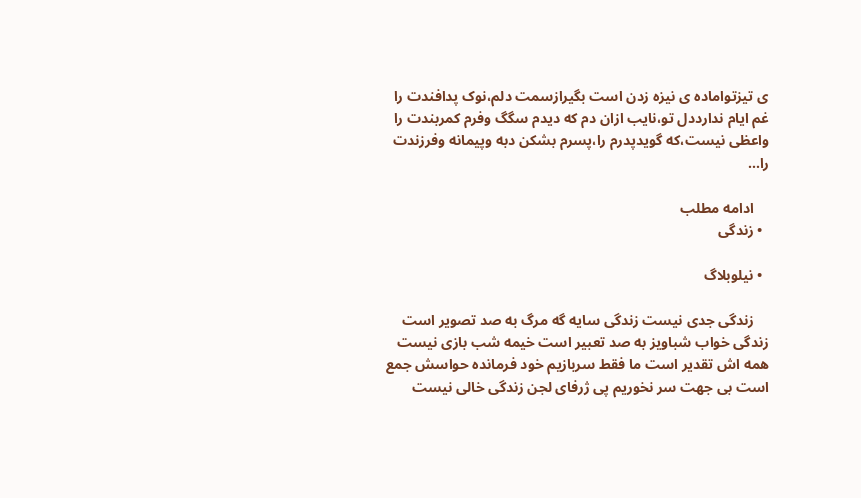ی تیزتواماده ی نیزه زدن است بگیرازسمت دلم،نوک پدافندت را غم ایام ندارددل تو،نایب ازان دم که دیدم سگگ وفرم کمربندت را واعظی نیست،که گویدپدرم را،پسرم بشکن دبه وپیمانه وفرزندت را...

    ادامه مطلب
  • زندگی

  • نیلوبلاگ

    زندگی جدی نیست زندگی سایه گه مرگ به صد تصویر است زندگی خواب شباویز به صد تعبیر است خیمه شب بازی نیست همه اش تقدیر است ما فقط سربازیم خود فرمانده حواسش جمع است بی جهت سر نخوریم پی ژرفای لجن زندگی خالی نیست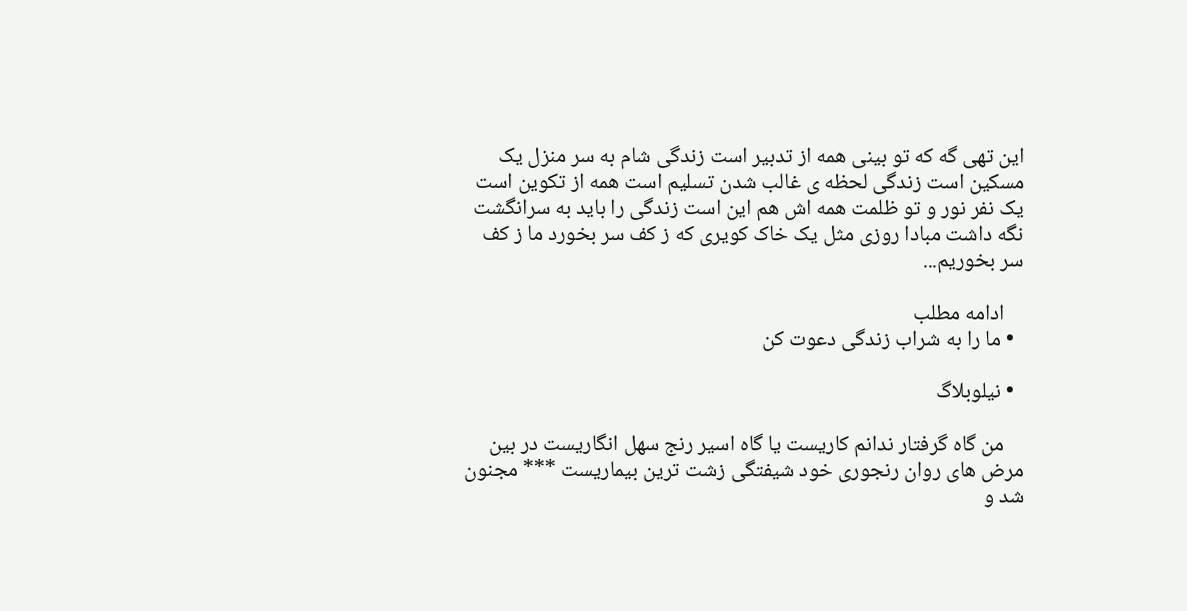این تهی گه که تو بینی همه از تدبیر است زندگی شام به سر منزل یک مسکین است زندگی لحظه ی غالب شدن تسلیم است همه از تکوین است یک نفر نور و تو ظلمت همه اش هم این است زندگی را باید به سرانگشت نگه داشت مبادا روزی مثل یک خاک کویری که ز کف سر بخورد ما ز کف سر بخوریم...

    ادامه مطلب
  • ما را به شراب زندگی دعوت کن

  • نیلوبلاگ

    من گاه گرفتار ندانم کاریست یا گاه اسیر رنج سهل انگاریست در بین مرض های روان رنجوری خود شیفتگی زشت ترین بیماریست *** مجنون شد و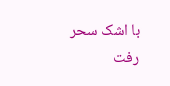با اشک سحر رفت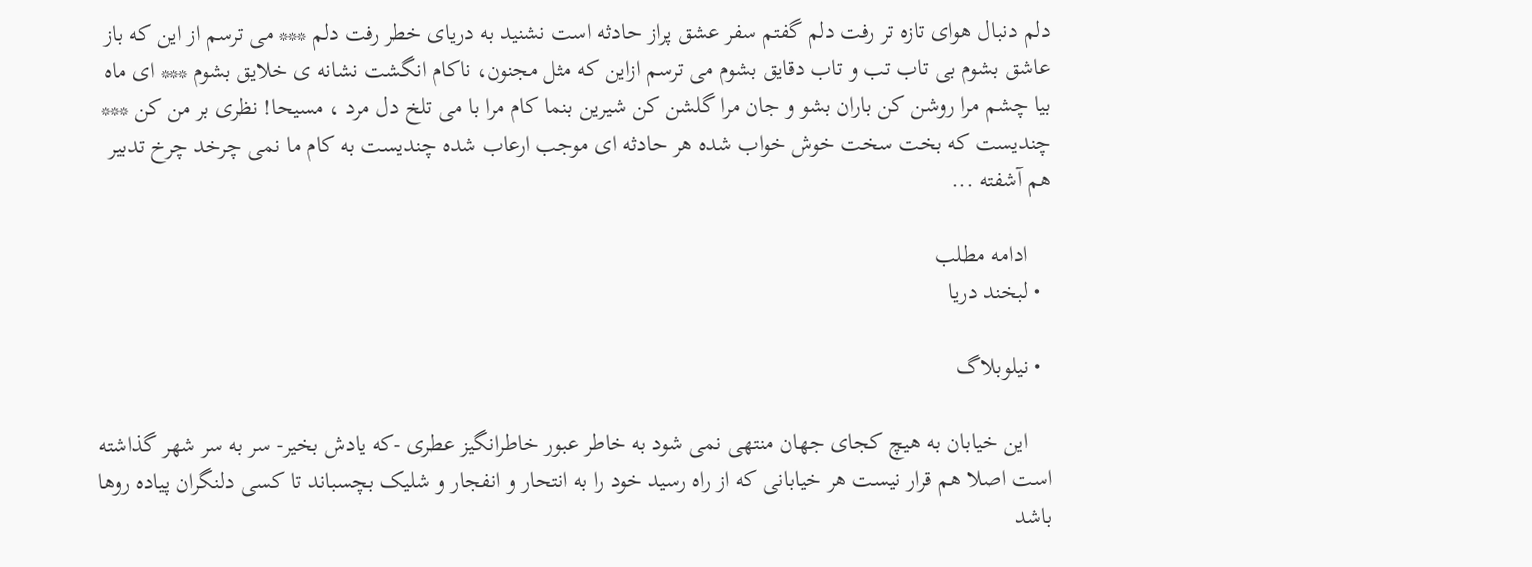دلم دنبال هوای تازه تر رفت دلم گفتم سفر عشق پراز حادثه است نشنید به دریای خطر رفت دلم *** می ترسم از این که باز عاشق بشوم بی تاب تب و تاب دقایق بشوم می ترسم ازاین که مثل مجنون، ناکام انگشت نشانه ی خلایق بشوم *** ای ماه بیا چشم مرا روشن کن باران بشو و جان مرا گلشن کن شیرین بنما کام مرا با می تلخ دل مرد ، مسیحا! نظری بر من کن *** چندیست که بخت سخت خوش خواب شده هر حادثه ای موجب ارعاب شده چندیست به کام ما نمی چرخد چرخ تدبیر هم آشفته ...

    ادامه مطلب
  • لبخند دریا

  • نیلوبلاگ

    این خیابان به هیچ کجای جهان منتهی نمی شود به خاطر عبور خاطرانگیز عطری -که یادش بخیر- سر به سر شهر گذاشته است اصلا هم قرار نیست هر خیابانی که از راه رسید خود را به انتحار و انفجار و شلیک بچسباند تا کسی دلنگران پیاده روها باشد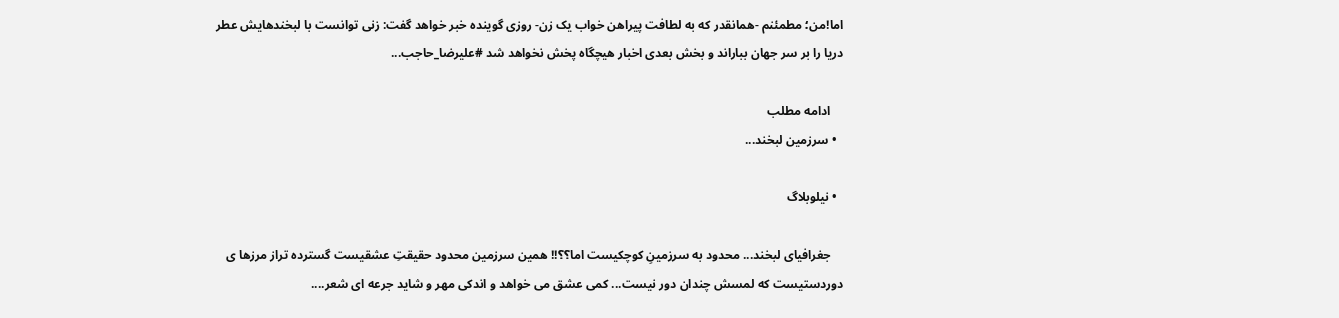اما!من؛ مطمئنم -همانقدر که به لطافت پیراهن خواب یک زن- روزی گوینده خبر خواهد گفت: زنی توانست با لبخندهایش عطر دریا را بر سر جهان بباراند و بخش بعدی اخبار هیچگاه پخش نخواهد شد #علیرضا_حاجب...

    ادامه مطلب
  • سرزمین لبخند...

  • نیلوبلاگ

    جغرافیای لبخند... محدود به سرزمینِ کوچکیست اما؟؟!! همین سرزمین محدود حقیقتِ عشقیست گسترده تراز مرزها ی دوردستیست که لمسش چندان دور نیست... کمی عشق می خواهد و اندکی مهر و شاید جرعه ای شعر....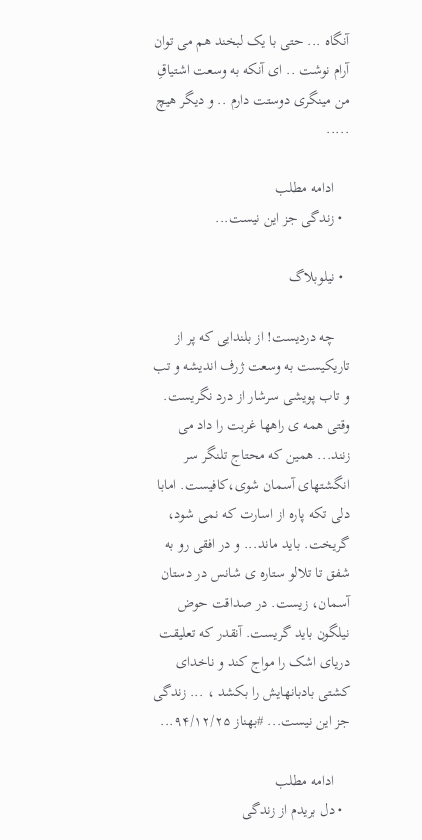آنگاه ... حتی با یک لبخند هم می توان آرام نوشت .. ای آنکه به وسعت اشتیاقِ من مینگری دوستت دارم .. و دیگر هیچ .....

    ادامه مطلب
  • زندگی جز این نیست...

  • نیلوبلاگ

    چه دردیست! از بلندایی که پر از تاریکیست به وسعت ژرف اندیشه و تب و تاب پویشی سرشار از درد نگریست. وقتی همه ی راهها غربت را داد می زنند... همین که محتاج تلنگر سر انگشتهای آسمان شوی،کافیست. امابا دلی تکه پاره از اسارت که نمی شود، گریخت. باید ماند... و در افقی رو به شفق تا تلالو ستاره ی شانس در دستان آسمان، زیست. در صداقت حوض نیلگون باید گریست. آنقدر که تعلیقت دریای اشک را مواج کند و ناخدای کشتی بادبانهایش را بکشد ، ... زندگی جز این نیست... #بهناز ۹۴/۱۲/۲۵...

    ادامه مطلب
  • دل بریدم از زندگی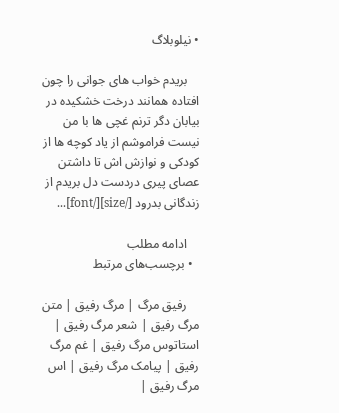• نیلوبلاگ

    بریدم خواب های جوانی را چون افتاده همانند درخت خشکیده در بیابان دگر ترنم غچی ها با من نیست فراموشم از یاد کوچه ها از کودکی و نوازش اش تا داشتن عصای پیری دردست دل بریدم از زندگانی بدرود [/size][/font]...

    ادامه مطلب
  • برچسب‌های مرتبط

    رفیق مرگ | مرگ رفيق | متن مرگ رفیق | شعر مرگ رفیق | استاتوس مرگ رفیق | غم مرگ رفیق | پیامک مرگ رفیق | اس مرگ رفیق |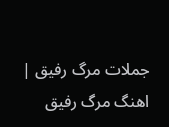جملات مرگ رفیق | اهنگ مرگ رفیق